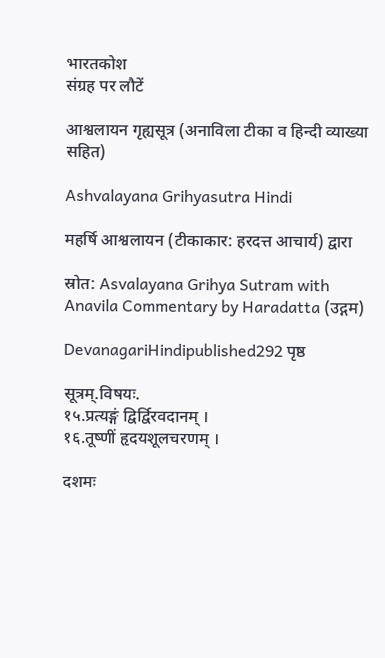भारतकोश
संग्रह पर लौटें

आश्वलायन गृह्यसूत्र (अनाविला टीका व हिन्दी व्याख्या सहित)

Ashvalayana Grihyasutra Hindi

महर्षि आश्वलायन (टीकाकार: हरदत्त आचार्य) द्वारा

स्रोत: Asvalayana Grihya Sutram with Anavila Commentary by Haradatta (उद्गम)

DevanagariHindipublished292 पृष्ठ

सूत्रम्.विषयः.
१५.प्रत्यङ्गं द्विर्द्विरवदानम् ।
१६.तूष्णीं हृदयशूलचरणम् ।

दशमः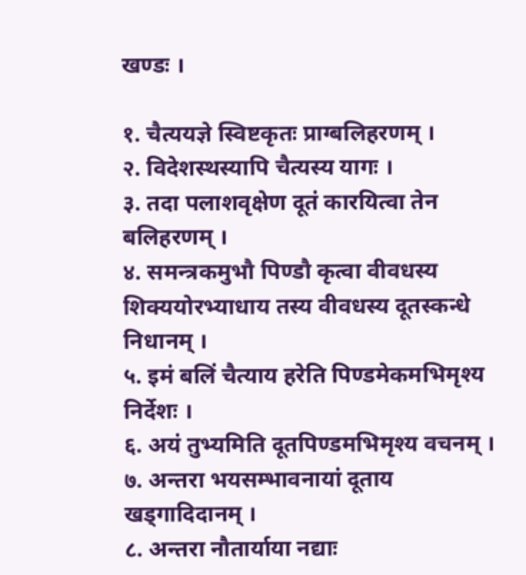खण्डः ।

१. चैत्ययज्ञे स्विष्टकृतः प्राग्बलिहरणम् ।
२. विदेशस्थस्यापि चैत्यस्य यागः ।
३. तदा पलाशवृक्षेण दूतं कारयित्वा तेन बलिहरणम् ।
४. समन्त्रकमुभौ पिण्डौ कृत्वा वीवधस्य शिक्ययोरभ्याधाय तस्य वीवधस्य दूतस्कन्धे निधानम् ।
५. इमं बलिं चैत्याय हरेति पिण्डमेकमभिमृश्य निर्देशः ।
६. अयं तुभ्यमिति दूतपिण्डमभिमृश्य वचनम् ।
७. अन्तरा भयसम्भावनायां दूताय खड्गादिदानम् ।
८. अन्तरा नौतार्याया नद्याः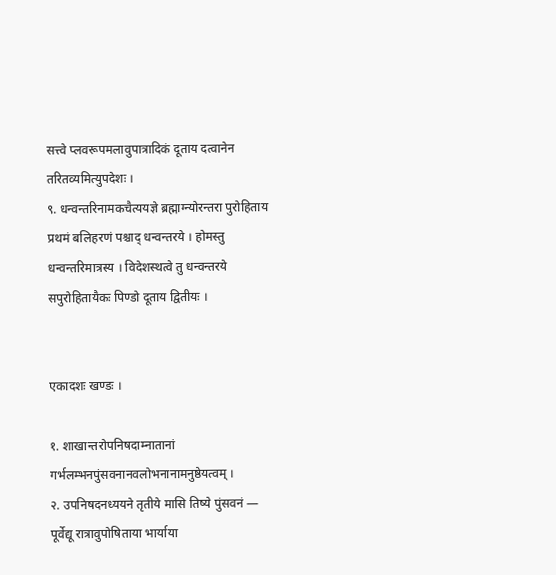सत्त्वे प्लवरूपमलावुपात्रादिकं दूताय दत्वानेन तरितव्यमित्युपदेशः ।
९. धन्वन्तरिनामकचैत्ययज्ञे ब्रह्माग्न्योरन्तरा पुरोहिताय प्रथमं बलिहरणं पश्चाद् धन्वन्तरये । होमस्तु धन्वन्तरिमात्रस्य । विदेशस्थत्वे तु धन्वन्तरये सपुरोहितायैकः पिण्डो दूताय द्वितीयः ।


एकादशः खण्डः ।

१. शाखान्तरोपनिषदाम्नातानां गर्भलम्भनपुंसवनानवलोभनानामनुष्ठेयत्वम् ।
२. उपनिषदनध्ययने तृतीये मासि तिष्ये पुंसवनं — पूर्वेद्यू रात्रावुपोषिताया भार्याया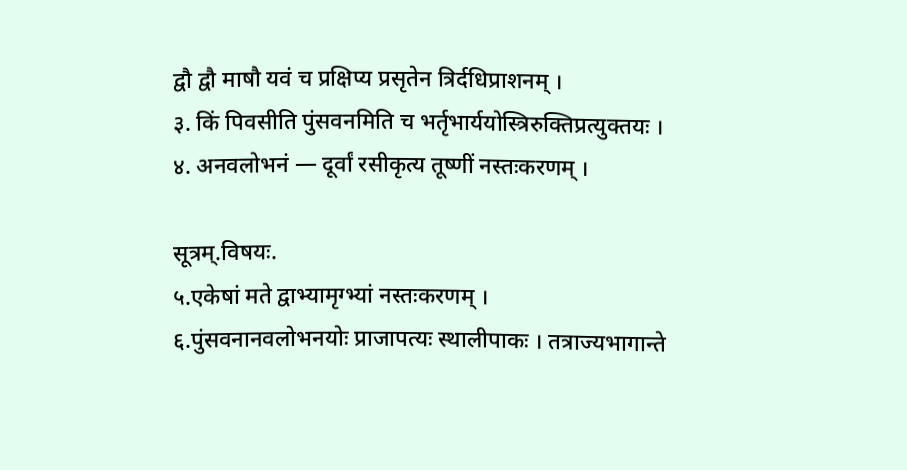द्वौ द्वौ माषौ यवं च प्रक्षिप्य प्रसृतेन त्रिर्दधिप्राशनम् ।
३. किं पिवसीति पुंसवनमिति च भर्तृभार्ययोस्त्रिरुक्तिप्रत्युक्तयः ।
४. अनवलोभनं — दूर्वां रसीकृत्य तूष्णीं नस्तःकरणम् ।

सूत्रम्.विषयः.
५.एकेषां मते द्वाभ्यामृग्भ्यां नस्तःकरणम् ।
६.पुंसवनानवलोभनयोः प्राजापत्यः स्थालीपाकः । तत्राज्यभागान्ते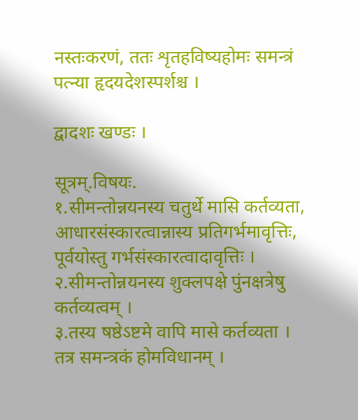नस्तःकरणं, ततः शृतहविष्यहोमः समन्त्रं पत्न्या हृदयदेशस्पर्शश्च ।

द्वादशः खण्डः ।

सूत्रम्.विषयः.
१.सीमन्तोन्नयनस्य चतुर्थे मासि कर्तव्यता, आधारसंस्कारत्वान्नास्य प्रतिगर्भमावृत्तिः, पूर्वयोस्तु गर्भसंस्कारत्वादावृत्तिः ।
२.सीमन्तोन्नयनस्य शुक्लपक्षे पुंनक्षत्रेषु कर्तव्यत्वम् ।
३.तस्य षष्ठेऽष्टमे वापि मासे कर्तव्यता । तत्र समन्त्रकं होमविधानम् ।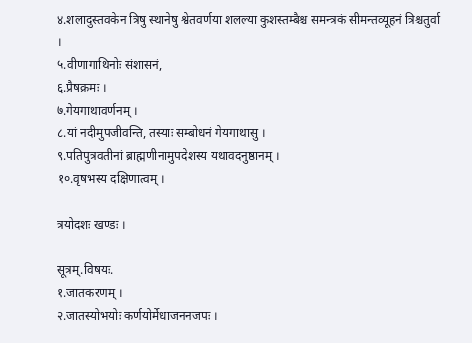४.शलादुस्तवकेन त्रिषु स्थानेषु श्वेतवर्णया शलल्या कुशस्तम्बैश्च समन्त्रकं सीमन्तव्यूहनं त्रिश्चतुर्वा ।
५.वीणागाथिनोः संशासनं,
६.प्रैषक्रमः ।
७.गेयगाथावर्णनम् ।
८.यां नदीमुपजीवन्ति, तस्याः सम्बोधनं गेयगाथासु ।
९.पतिपुत्रवतीनां ब्राह्मणीनामुपदेशस्य यथावदनुष्ठानम् ।
१०.वृषभस्य दक्षिणात्वम् ।

त्रयोदशः खण्डः ।

सूत्रम्.विषयः.
१.जातकरणम् ।
२.जातस्योभयोः कर्णयोर्मेधाजननजपः ।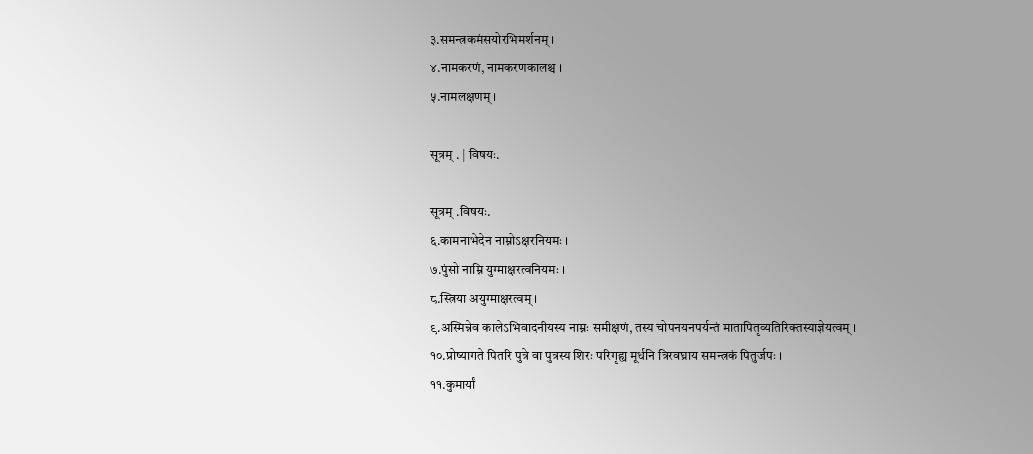३.समन्त्रकमंसयोरभिमर्शनम् ।
४.नामकरणं, नामकरणकालश्च ।
५.नामलक्षणम् ।

सूत्रम् . | विषयः.

सूत्रम् .विषयः.
६.कामनाभेदेन नाम्नोऽक्षरनियमः ।
७.पुंसो नाम्नि युग्माक्षरत्वनियमः ।
८.स्त्रिया अयुग्माक्षरत्वम् ।
९.अस्मिन्नेव कालेऽभिवादनीयस्य नाम्नः समीक्षणं, तस्य चोपनयनपर्यन्तं मातापितृव्यतिरिक्तस्याज्ञेयत्वम् ।
१०.प्रोष्यागते पितरि पुत्रे वा पुत्रस्य शिरः परिगृह्य मूर्धनि त्रिरवघ्राय समन्त्रकं पितुर्जपः ।
११.कुमार्यां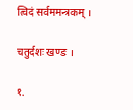त्विदं सर्वममन्त्रकम् ।

चतुर्दशः खण्डः ।

१.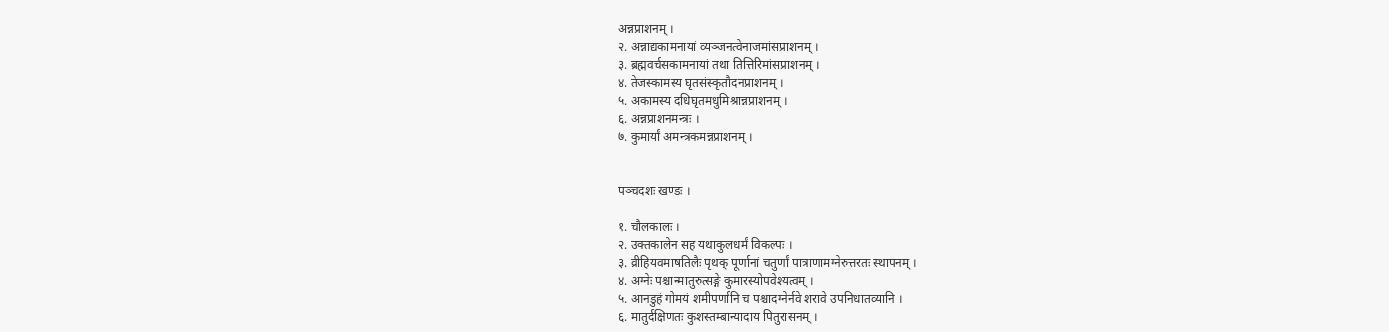अन्नप्राशनम् ।
२. अन्नाद्यकामनायां व्यञ्जनत्वेनाजमांसप्राशनम् ।
३. ब्रह्मवर्चसकामनायां तथा तित्तिरिमांसप्राशनम् ।
४. तेजस्कामस्य घृतसंस्कृतौदनप्राशनम् ।
५. अकामस्य दधिघृतमधुमिश्रान्नप्राशनम् ।
६. अन्नप्राशनमन्त्रः ।
७. कुमार्यां अमन्त्रकमन्नप्राशनम् ।


पञ्चदशः खण्डः ।

१. चौलकालः ।
२. उक्तकालेन सह यथाकुलधर्मं विकल्पः ।
३. व्रीहियवमाषतिलैः पृथक् पूर्णानां चतुर्णां पात्राणामग्नेरुत्तरतः स्थापनम् ।
४. अग्नेः पश्चान्मातुरुत्सङ्गे कुमारस्योपवेश्यत्वम् ।
५. आनडुहं गोमयं शमीपर्णानि च पश्चादग्नेर्नवे शरावे उपनिधातव्यानि ।
६. मातुर्दक्षिणतः कुशस्तम्बान्यादाय पितुरासनम् ।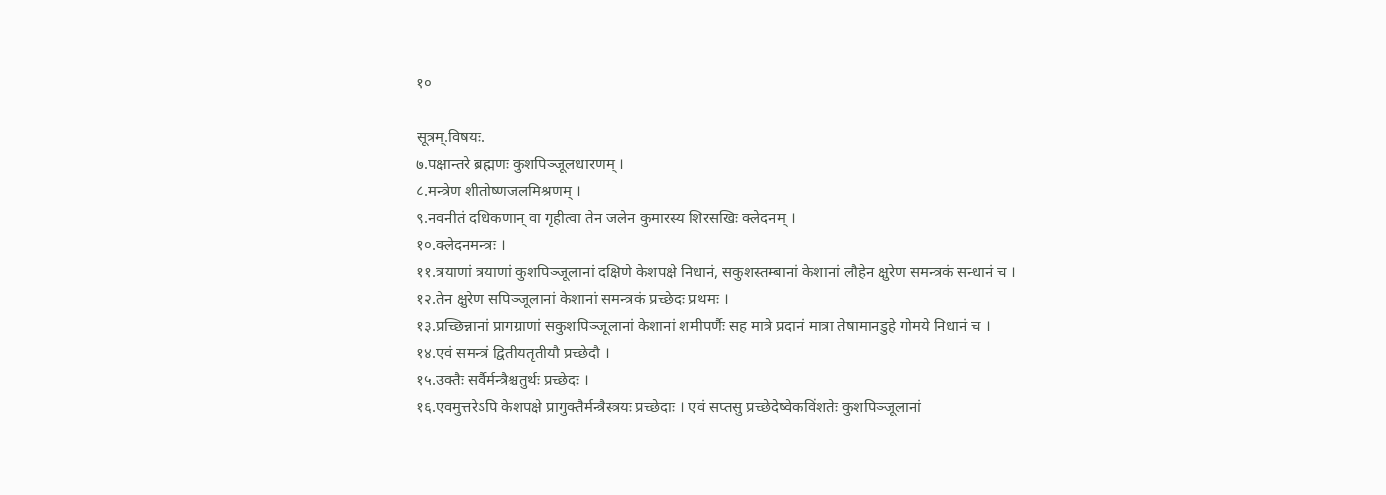१०

सूत्रम्.विषयः.
७.पक्षान्तरे ब्रह्मणः कुशपिञ्जूलधारणम् ।
८.मन्त्रेण शीतोष्णजलमिश्रणम् ।
९.नवनीतं दधिकणान् वा गृहीत्वा तेन जलेन कुमारस्य शिरसखिः क्लेदनम् ।
१०.क्लेदनमन्त्रः ।
११.त्रयाणां त्रयाणां कुशपिञ्जूलानां दक्षिणे केशपक्षे निधानं, सकुशस्तम्बानां केशानां लौहेन क्षुरेण समन्त्रकं सन्धानं च ।
१२.तेन क्षुरेण सपिञ्जूलानां केशानां समन्त्रकं प्रच्छेदः प्रथमः ।
१३.प्रच्छिन्नानां प्रागग्राणां सकुशपिञ्जूलानां केशानां शमीपर्णैः सह मात्रे प्रदानं मात्रा तेषामानडुहे गोमये निधानं च ।
१४.एवं समन्त्रं द्वितीयतृतीयौ प्रच्छेदौ ।
१५.उक्तैः सर्वैर्मन्त्रैश्चतुर्थः प्रच्छेदः ।
१६.एवमुत्तरेऽपि केशपक्षे प्रागुक्तैर्मन्त्रैस्त्रयः प्रच्छेदाः । एवं सप्तसु प्रच्छेदेष्वेकविंशतेः कुशपिञ्जूलानां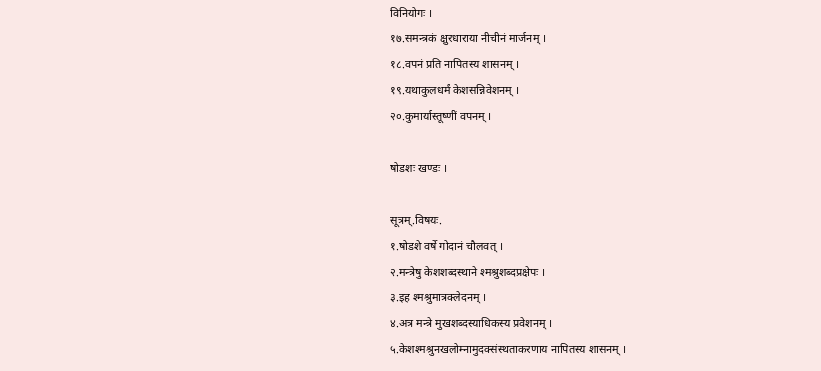विनियोगः ।
१७.समन्त्रकं क्षुरधाराया नीचीनं मार्जनम् ।
१८.वपनं प्रति नापितस्य शासनम् ।
१९.यथाकुलधर्मं केशसन्निवेशनम् ।
२०.कुमार्यास्तूष्णीं वपनम् ।

षोडशः खण्डः ।

सूत्रम्.विषयः.
१.षोडशे वर्षे गोदानं चौलवत् ।
२.मन्त्रेषु केशशब्दस्थाने श्मश्रुशब्दप्रक्षेपः ।
३.इह श्मश्रुमात्रक्लेदनम् ।
४.अत्र मन्त्रे मुखशब्दस्याधिकस्य प्रवेशनम् ।
५.केशश्मश्रुनखलोम्नामुदक्संस्थताकरणाय नापितस्य शासनम् ।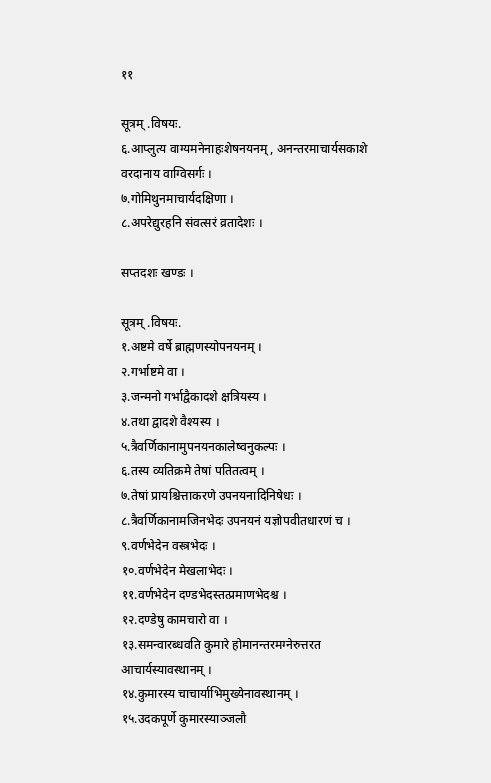११

सूत्रम् .विषयः.
६.आप्लुत्य वाग्यमनेनाहःशेषनयनम्, अनन्तरमाचार्यसकाशे वरदानाय वाग्विसर्गः ।
७.गोमिथुनमाचार्यदक्षिणा ।
८.अपरेद्युरहनि संवत्सरं व्रतादेशः ।

सप्तदशः खण्डः ।

सूत्रम् .विषयः.
१.अष्टमे वर्षे ब्राह्मणस्योपनयनम् ।
२.गर्भाष्टमे वा ।
३.जन्मनो गर्भाद्वैकादशे क्षत्रियस्य ।
४.तथा द्वादशे वैश्यस्य ।
५.त्रैवर्णिकानामुपनयनकालेष्वनुकल्पः ।
६.तस्य व्यतिक्रमे तेषां पतितत्वम् ।
७.तेषां प्रायश्चित्ताकरणे उपनयनादिनिषेधः ।
८.त्रैवर्णिकानामजिनभेदः उपनयनं यज्ञोपवीतधारणं च ।
९.वर्णभेदेन वस्त्रभेदः ।
१०.वर्णभेदेन मेखलाभेदः ।
११.वर्णभेदेन दण्डभेदस्तत्प्रमाणभेदश्च ।
१२.दण्डेषु कामचारो वा ।
१३.समन्वारब्धवति कुमारे होमानन्तरमग्नेरुत्तरत आचार्यस्यावस्थानम् ।
१४.कुमारस्य चाचार्याभिमुख्येनावस्थानम् ।
१५.उदकपूर्णे कुमारस्याञ्जलौ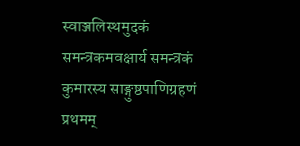स्वाञ्जलिस्थमुदकं समन्त्रकमवक्षार्य समन्त्रकं कुमारस्य साङ्गुष्ठपाणिग्रहणं प्रथमम्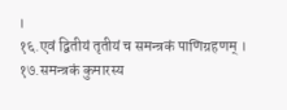।
१६.एवं द्वितीयं तृतीयं च समन्त्रकं पाणिग्रहणम् ।
१७.समन्त्रकं कुमारस्य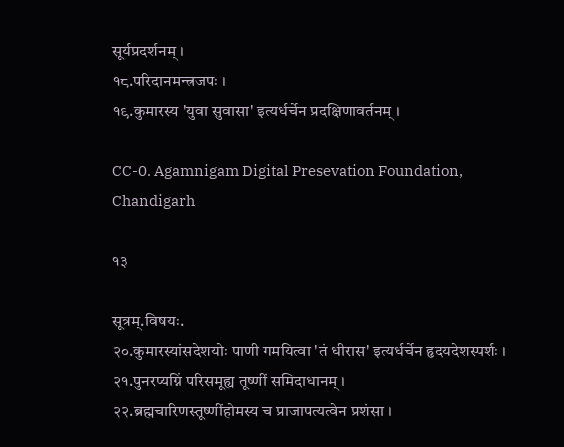सूर्यप्रदर्शनम् ।
१८.परिदानमन्त्रजपः ।
१९.कुमारस्य 'युवा सुवासा' इत्यर्धर्चेन प्रदक्षिणावर्तनम् ।

CC-0. Agamnigam Digital Presevation Foundation, Chandigarh

१३

सूत्रम्.विषयः.
२०.कुमारस्यांसदेशयोः पाणी गमयित्वा 'तं धीरास' इत्यर्धर्चेन हृदयदेशस्पर्शः ।
२१.पुनरप्यग्निं परिसमूह्य तूष्णीं समिदाधानम् ।
२२.ब्रह्मचारिणस्तूष्णींहोमस्य च प्राजापत्यत्वेन प्रशंसा ।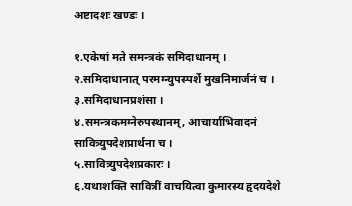अष्टादशः खण्डः ।

१.एकेषां मते समन्त्रकं समिदाधानम् ।
२.समिदाधानात् परमग्न्युपस्पर्शे मुखनिमार्जनं च ।
३.समिदाधानप्रशंसा ।
४.समन्त्रकमग्नेरुपस्थानम्, आचार्याभिवादनं सावित्र्युपदेशप्रार्थना च ।
५.सावित्र्युपदेशप्रकारः ।
६.यथाशक्ति सावित्रीं वाचयित्वा कुमारस्य हृदयदेशे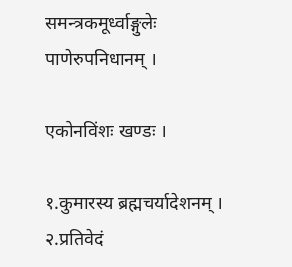समन्त्रकमूर्ध्वाङ्गुलेः पाणेरुपनिधानम् ।

एकोनविंशः खण्डः ।

१.कुमारस्य ब्रह्मचर्यादेशनम् ।
२.प्रतिवेदं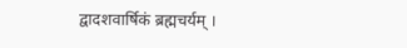द्वादशवार्षिकं ब्रह्मचर्यम् ।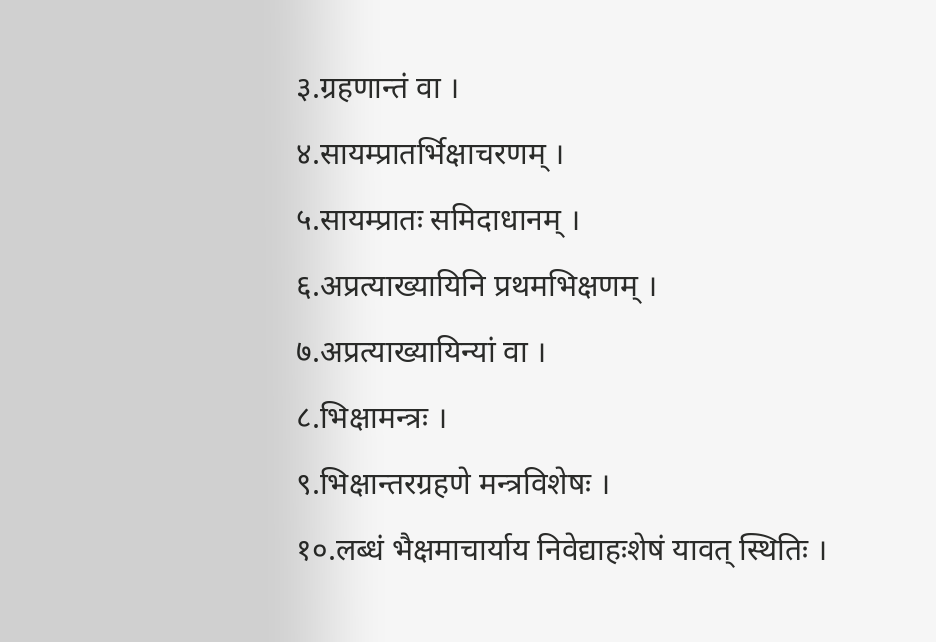३.ग्रहणान्तं वा ।
४.सायम्प्रातर्भिक्षाचरणम् ।
५.सायम्प्रातः समिदाधानम् ।
६.अप्रत्याख्यायिनि प्रथमभिक्षणम् ।
७.अप्रत्याख्यायिन्यां वा ।
८.भिक्षामन्त्रः ।
९.भिक्षान्तरग्रहणे मन्त्रविशेषः ।
१०.लब्धं भैक्षमाचार्याय निवेद्याहःशेषं यावत् स्थितिः ।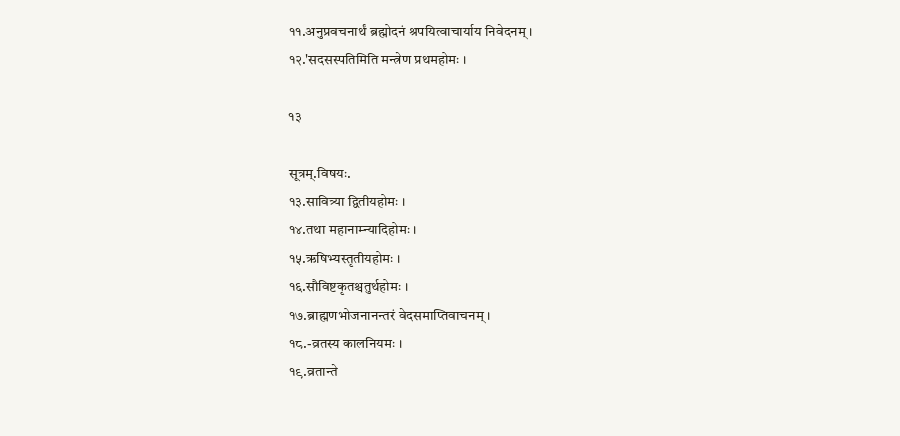११.अनुप्रवचनार्थं ब्रह्मोदनं श्रपयित्वाचार्याय निवेदनम् ।
१२.'सदसस्पतिमिति मन्त्रेण प्रथमहोमः ।

१३

सूत्रम्.विषयः.
१३.सावित्र्या द्वितीयहोमः ।
१४.तथा महानाम्न्यादिहोमः ।
१५.ऋषिभ्यस्तृतीयहोमः ।
१६.सौविष्टकृतश्चतुर्थहोमः ।
१७.ब्राह्मणभोजनानन्तरं वेदसमाप्तिवाचनम् ।
१८.-व्रतस्य कालनियमः ।
१९.व्रतान्ते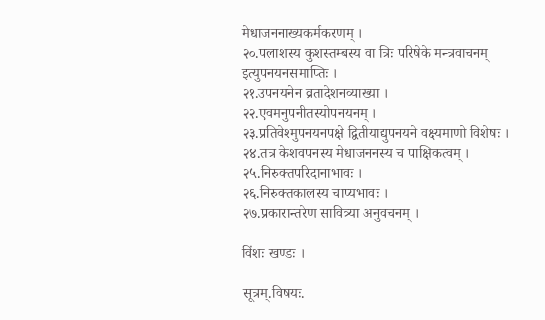मेधाजननाख्यकर्मकरणम् ।
२०.पलाशस्य कुशस्तम्बस्य वा त्रिः परिषेके मन्त्रवाचनम् इत्युपनयनसमाप्तिः ।
२१.उपनयनेन व्रतादेशनव्याख्या ।
२२.एवमनुपनीतस्योपनयनम् ।
२३.प्रतिवेश्मुपनयनपक्षे द्वितीयाद्युपनयने वक्ष्यमाणो विशेषः ।
२४.तत्र केशवपनस्य मेधाजननस्य च पाक्षिकत्वम् ।
२५.निरुक्तपरिदानाभावः ।
२६.निरुक्तकालस्य चाप्यभावः ।
२७.प्रकारान्तरेण सावित्र्या अनुवचनम् ।

विंशः खण्डः ।

सूत्रम्.विषयः.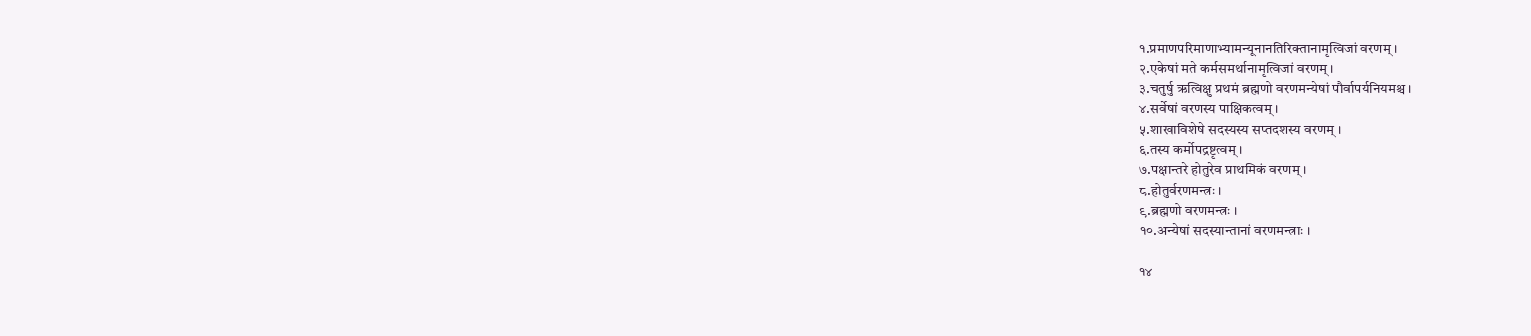१.प्रमाणपरिमाणाभ्यामन्यूनानतिरिक्तानामृत्विजां वरणम् ।
२.एकेषां मते कर्मसमर्थानामृत्विजां वरणम् ।
३.चतुर्षु ऋत्विक्षु प्रथमं ब्रह्मणो वरणमन्येषां पौर्वापर्यनियमश्च ।
४.सर्वेषां वरणस्य पाक्षिकत्वम् ।
५.शाखाविशेषे सदस्यस्य सप्तदशस्य वरणम् ।
६.तस्य कर्मोपद्रष्टृत्वम् ।
७.पक्षान्तरे होतुरेव प्राथमिकं वरणम् ।
८.होतुर्वरणमन्त्रः ।
९.ब्रह्मणो वरणमन्त्रः ।
१०.अन्येषां सदस्यान्तानां वरणमन्त्राः ।

१४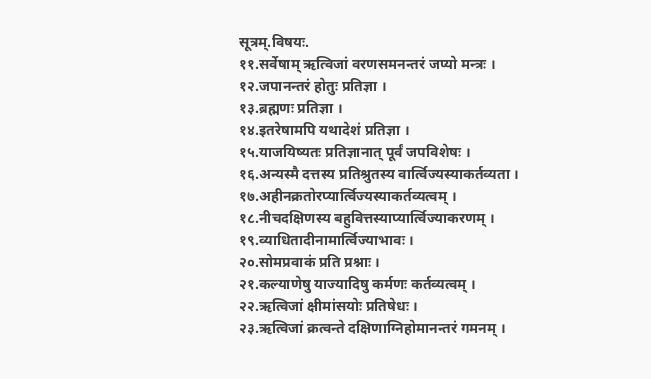सूत्रम्.विषयः.
११.सर्वेषाम् ऋत्विजां वरणसमनन्तरं जप्यो मन्त्रः ।
१२.जपानन्तरं होतुः प्रतिज्ञा ।
१३.ब्रह्मणः प्रतिज्ञा ।
१४.इतरेषामपि यथादेशं प्रतिज्ञा ।
१५.याजयिष्यतः प्रतिज्ञानात् पूर्वं जपविशेषः ।
१६.अन्यस्मै दत्तस्य प्रतिश्रुतस्य वार्त्विज्यस्याकर्तव्यता ।
१७.अहीनक्रतोरप्यार्त्विज्यस्याकर्तव्यत्वम् ।
१८.नीचदक्षिणस्य बहुवित्तस्याप्यार्त्विज्याकरणम् ।
१९.व्याधितादीनामार्त्विज्याभावः ।
२०.सोमप्रवाकं प्रति प्रश्नाः ।
२१.कल्याणेषु याज्यादिषु कर्मणः कर्तव्यत्वम् ।
२२.ऋत्विजां क्षीमांसयोः प्रतिषेधः ।
२३.ऋत्विजां क्रत्वन्ते दक्षिणाग्निहोमानन्तरं गमनम् ।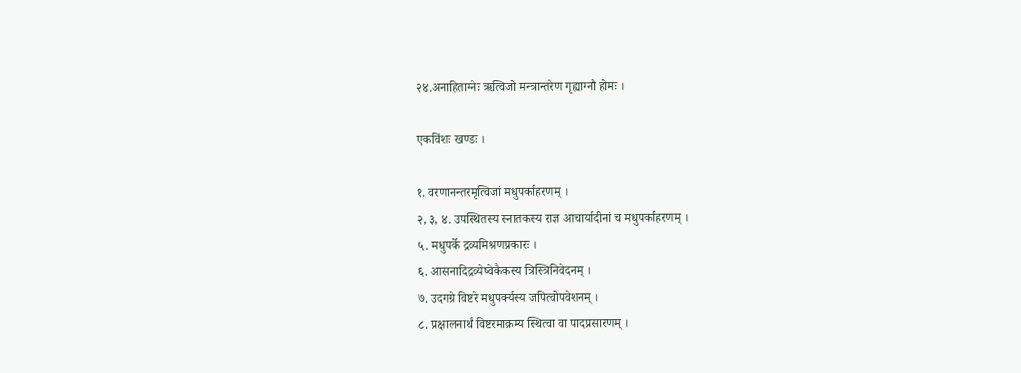२४.अनाहिताग्नेः ऋत्विजो मन्त्रान्तरेण गृह्याग्नौ होमः ।

एकविंशः खण्डः ।

१. वरणानन्तरमृत्विजां मधुपर्काहरणम् ।
२, ३, ४. उपस्थितस्य स्नातकस्य राज्ञ आचार्यादीनां च मधुपर्काहरणम् ।
५. मधुपर्के द्रव्यमिश्रणप्रकारः ।
६. आसनादिद्रव्येष्वेकैकस्य त्रिस्त्रिनिवेदनम् ।
७. उदगग्रे विष्टरे मधुपर्क्यस्य जपित्वोपवेशनम् ।
८. प्रक्षालनार्थं विष्टरमाक्रम्य स्थित्वा वा पादप्रसारणम् ।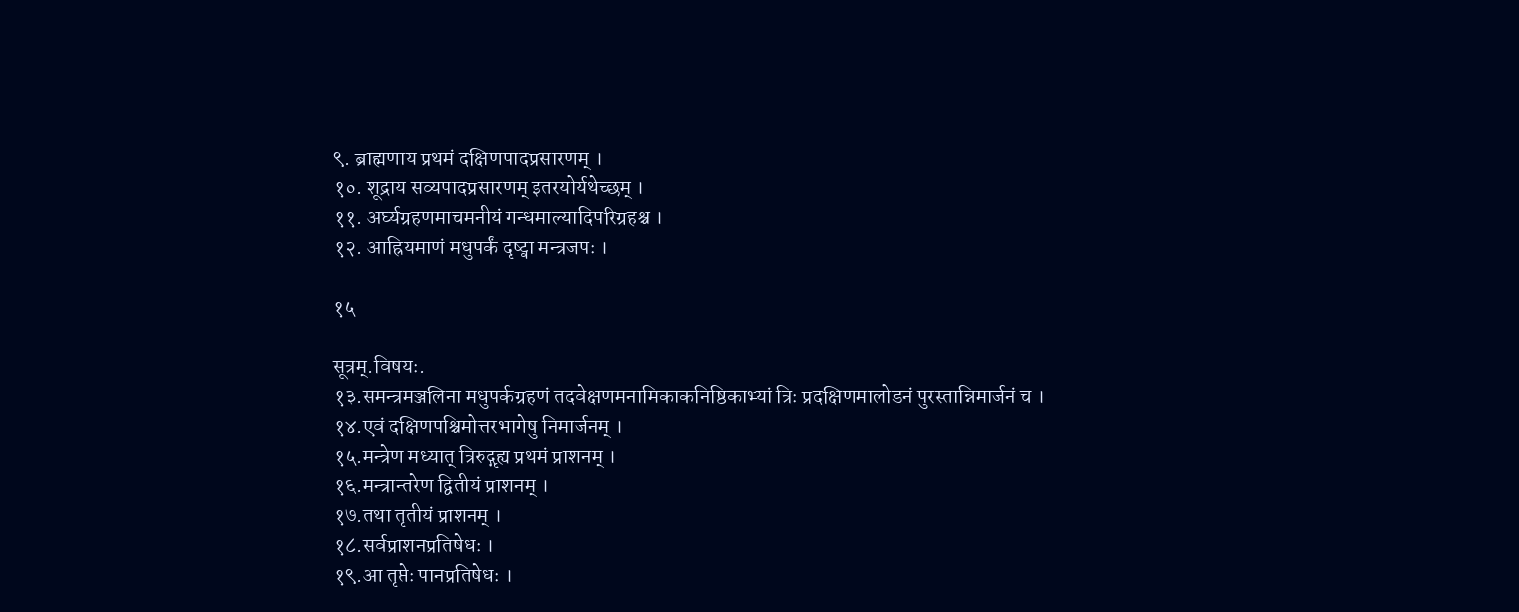९. ब्राह्मणाय प्रथमं दक्षिणपादप्रसारणम् ।
१०. शूद्राय सव्यपादप्रसारणम् इतरयोर्यथेच्छम् ।
११. अर्घ्यग्रहणमाचमनीयं गन्धमाल्यादिपरिग्रहश्च ।
१२. आह्रियमाणं मधुपर्कं दृष्ट्वा मन्त्रजपः ।

१५

सूत्रम्.विषयः.
१३.समन्त्रमञ्जलिना मधुपर्कग्रहणं तदवेक्षणमनामिकाकनिष्ठिकाभ्यां त्रिः प्रदक्षिणमालोडनं पुरस्तान्निमार्जनं च ।
१४.एवं दक्षिणपश्चिमोत्तरभागेषु निमार्जनम् ।
१५.मन्त्रेण मध्यात् त्रिरुद्गृह्य प्रथमं प्राशनम् ।
१६.मन्त्रान्तरेण द्वितीयं प्राशनम् ।
१७.तथा तृतीयं प्राशनम् ।
१८.सर्वप्राशनप्रतिषेधः ।
१९.आ तृप्तेः पानप्रतिषेधः ।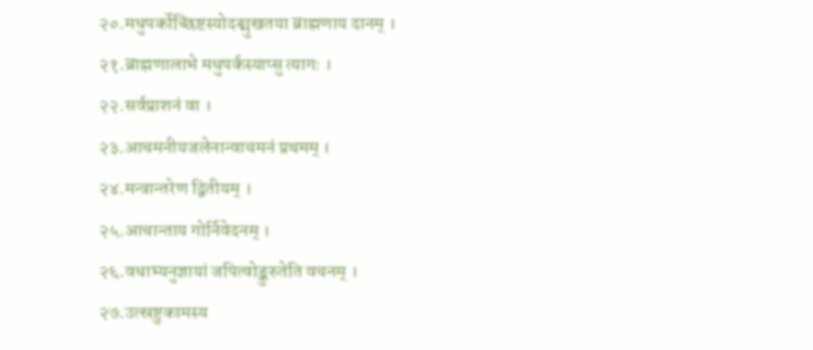२०.मधुपर्कोच्छिष्टस्योदङ्मुखतया ब्राह्मणाय दानम् ।
२१.ब्राह्मणालाभे मधुपर्कस्याप्सु त्यागः ।
२२.सर्वप्राशनं वा ।
२३.आचमनीयजलेनान्वाचमनं प्रथमम् ।
२४.मन्त्रान्तरेण द्वितीयम् ।
२५.आचान्ताय गोर्निवेदनम् ।
२६.वधाभ्यनुज्ञायां जपित्वोङ्कुरुतेति वचनम् ।
२७.उत्स्रष्टुकामस्य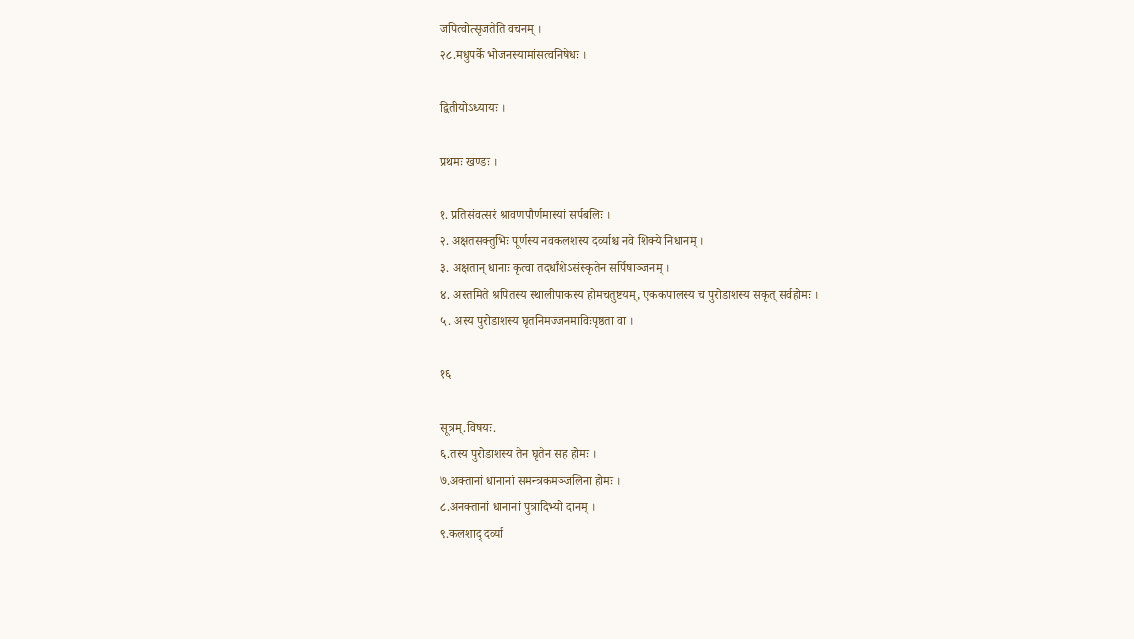जपित्वोत्सृजतेति वचनम् ।
२८.मधुपर्के भोजनस्यामांसत्वनिषेधः ।

द्वितीयोऽध्यायः ।

प्रथमः खण्डः ।

१. प्रतिसंवत्सरं श्रावणपौर्णमास्यां सर्पबलिः ।
२. अक्षतसक्तुभिः पूर्णस्य नवकलशस्य दर्व्याश्च नवे शिक्ये निधानम् ।
३. अक्षतान् धानाः कृत्वा तदर्धांशेऽसंस्कृतेन सर्पिषाञ्जनम् ।
४. अस्तमिते श्रपितस्य स्थालीपाकस्य होमचतुष्टयम्, एककपालस्य च पुरोडाशस्य सकृत् सर्वहोमः ।
५. अस्य पुरोडाशस्य घृतनिमज्जनमाविःपृष्ठता वा ।

१६

सूत्रम्.विषयः.
६.तस्य पुरोडाशस्य तेन घृतेन सह होमः ।
७.अक्तानां धानानां समन्त्रकमञ्जलिना होमः ।
८.अनक्तानां धानानां पुत्रादिभ्यो दानम् ।
९.कलशाद् दर्व्या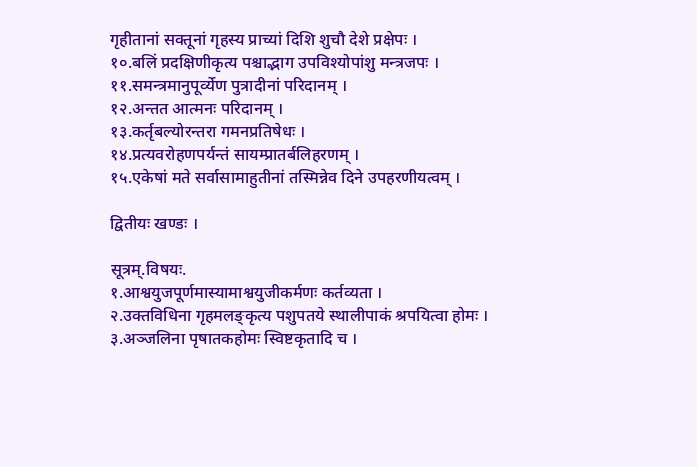गृहीतानां सक्तूनां गृहस्य प्राच्यां दिशि शुचौ देशे प्रक्षेपः ।
१०.बलिं प्रदक्षिणीकृत्य पश्चाद्भाग उपविश्योपांशु मन्त्रजपः ।
११.समन्त्रमानुपूर्व्येण पुत्रादीनां परिदानम् ।
१२.अन्तत आत्मनः परिदानम् ।
१३.कर्तृबल्योरन्तरा गमनप्रतिषेधः ।
१४.प्रत्यवरोहणपर्यन्तं सायम्प्रातर्बलिहरणम् ।
१५.एकेषां मते सर्वासामाहुतीनां तस्मिन्नेव दिने उपहरणीयत्वम् ।

द्वितीयः खण्डः ।

सूत्रम्.विषयः.
१.आश्वयुजपूर्णमास्यामाश्वयुजीकर्मणः कर्तव्यता ।
२.उक्तविधिना गृहमलङ्कृत्य पशुपतये स्थालीपाकं श्रपयित्वा होमः ।
३.अञ्जलिना पृषातकहोमः स्विष्टकृतादि च ।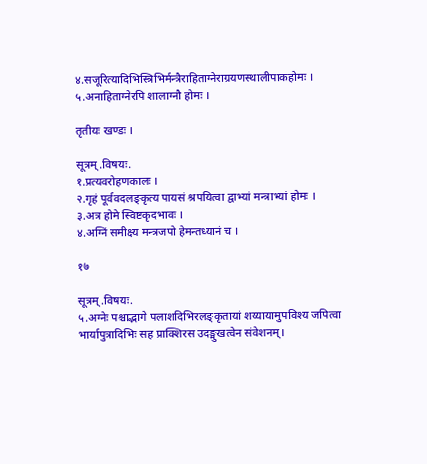४.सजूरित्यादिभिस्त्रिभिर्मन्त्रैराहिताग्नेराग्रयणस्थालीपाकहोमः ।
५.अनाहिताग्नेरपि शालाग्नौ होमः ।

तृतीयः खण्डः ।

सूत्रम्.विषयः.
१.प्रत्यवरोहणकालः ।
२.गृहं पूर्ववदलङ्कृत्य पायसं श्रपयित्वा द्वाभ्यां मन्त्राभ्यां होमः ।
३.अत्र होमे स्विष्टकृदभावः ।
४.अग्निं समीक्ष्य मन्त्रजपो हेमन्तध्यानं च ।

१७

सूत्रम्.विषयः.
५.अग्नेः पश्चाद्भागे पलाशदिभिरलङ्कृतायां शय्यायामुपविश्य जपित्वा भार्यापुत्रादिभिः सह प्राक्शिरस उदङ्मुखत्वेन संवेशनम्।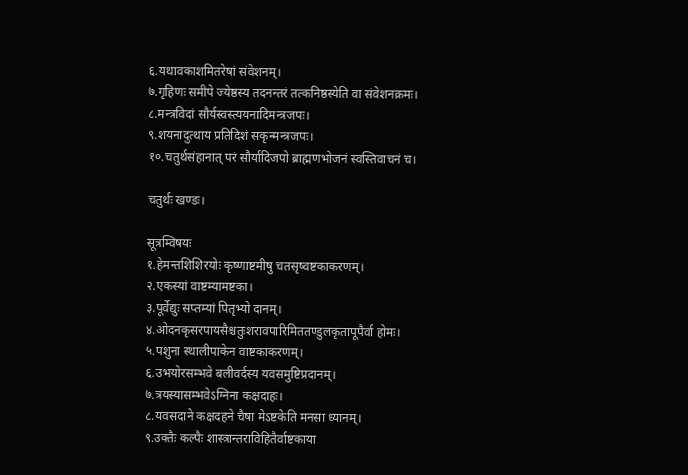६.यथावकाशमितरेषां संवेशनम्।
७.गृहिणः समीपे ज्येष्ठस्य तदनन्तरं तत्कनिष्ठस्येति वा संवेशनक्रमः।
८.मन्त्रविदां सौर्यस्वस्त्ययनादिमन्त्रजपः।
९.शयनादुत्थाय प्रतिदिशं सकृन्मन्त्रजपः।
१०.चतुर्थसंहानात् परं सौर्यादिजपो ब्राह्मणभोजनं स्वस्तिवाचनं च।

चतुर्थः खण्डः।

सूत्रम्विषयः
१.हेमन्तशिशिरयोः कृष्णाष्टमीषु चतसृष्वष्टकाकरणम्।
२.एकस्यां वाष्टम्यामष्टका।
३.पूर्वेद्युः सप्तम्यां पितृभ्यो दानम्।
४.ओदनकृसरपायसैश्चतुःशरावपारिमिततण्डुलकृतापूपैर्वा होमः।
५.पशुना स्थालीपाकेन वाष्टकाकरणम्।
६.उभयोरसम्भवे बलीवर्दस्य यवसमुष्टिप्रदानम्।
७.त्रयस्यासम्भवेऽग्निना कक्षदाहः।
८.यवसदाने कक्षदहने चैषा मेऽष्टकेति मनसा ध्यानम्।
९.उक्तैः कल्पैः शास्त्रान्तराविहितैर्वाष्टकाया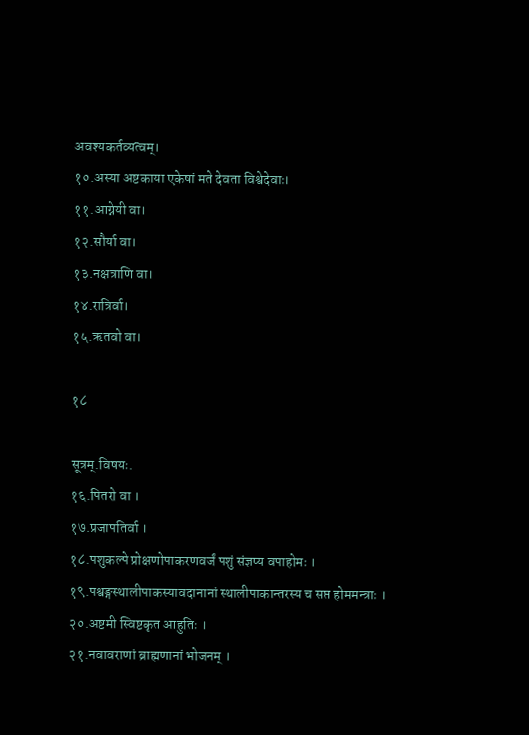अवश्यकर्तव्यत्वम्।
१०.अस्या अष्टकाया एकेषां मते देवता विश्वेदेवाः।
११.आग्नेयी वा।
१२.सौर्या वा।
१३.नक्षत्राणि वा।
१४.रात्रिर्वा।
१५.ऋतवो वा।

१८

सूत्रम्.विषयः.
१६.पितरो वा ।
१७.प्रजापतिर्वा ।
१८.पशुकल्पे प्रोक्षणोपाकरणवर्जं पशुं संज्ञप्य वपाहोमः ।
१९.पश्वङ्गस्थालीपाकस्यावदानानां स्थालीपाकान्तरस्य च सप्त होममन्त्राः ।
२०.अष्टमी स्विष्टकृत आहुतिः ।
२१.नवावराणां ब्राह्मणानां भोजनम् ।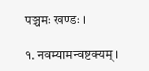पञ्चमः खण्डः ।

१. नवम्यामन्वष्टक्यम् ।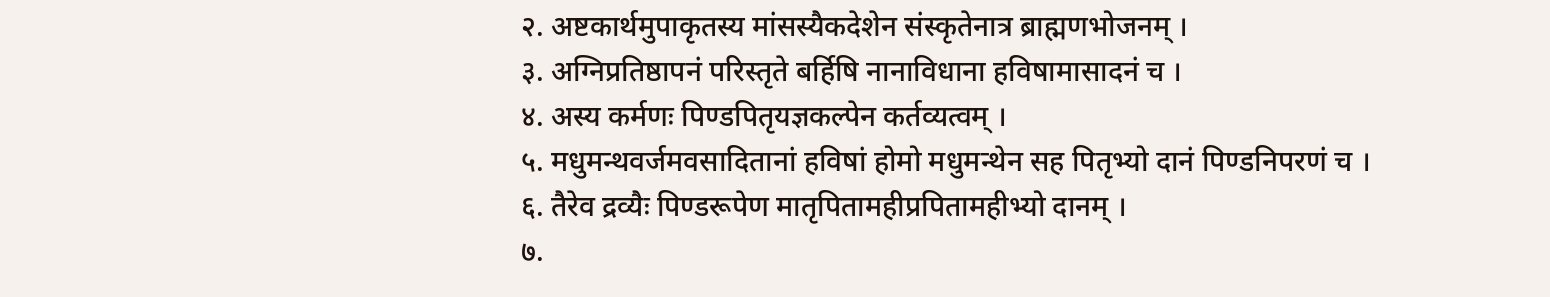२. अष्टकार्थमुपाकृतस्य मांसस्यैकदेशेन संस्कृतेनात्र ब्राह्मणभोजनम् ।
३. अग्निप्रतिष्ठापनं परिस्तृते बर्हिषि नानाविधाना हविषामासादनं च ।
४. अस्य कर्मणः पिण्डपितृयज्ञकल्पेन कर्तव्यत्वम् ।
५. मधुमन्थवर्जमवसादितानां हविषां होमो मधुमन्थेन सह पितृभ्यो दानं पिण्डनिपरणं च ।
६. तैरेव द्रव्यैः पिण्डरूपेण मातृपितामहीप्रपितामहीभ्यो दानम् ।
७.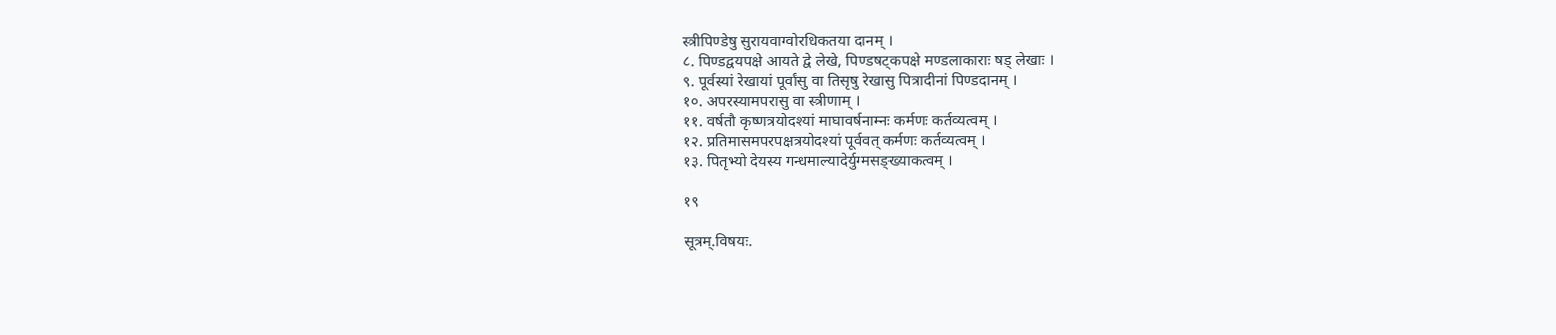स्त्रीपिण्डेषु सुरायवाग्वोरधिकतया दानम् ।
८. पिण्डद्वयपक्षे आयते द्वे लेखे, पिण्डषट्कपक्षे मण्डलाकाराः षड् लेखाः ।
९. पूर्वस्यां रेखायां पूर्वांसु वा तिसृषु रेखासु पित्रादीनां पिण्डदानम् ।
१०. अपरस्यामपरासु वा स्त्रीणाम् ।
११. वर्षतौ कृष्णत्रयोदश्यां माघावर्षनाम्नः कर्मणः कर्तव्यत्वम् ।
१२. प्रतिमासमपरपक्षत्रयोदश्यां पूर्ववत् कर्मणः कर्तव्यत्वम् ।
१३. पितृभ्यो देयस्य गन्धमाल्यादेर्युग्मसङ्ख्याकत्वम् ।

१९

सूत्रम्.विषयः.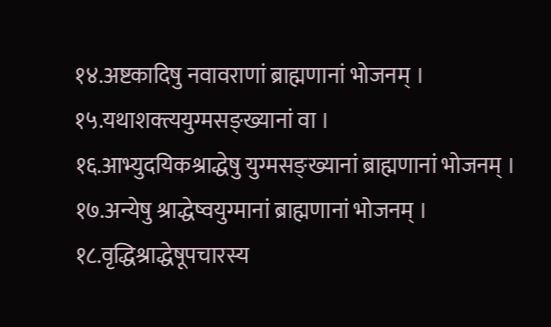१४.अष्टकादिषु नवावराणां ब्राह्मणानां भोजनम् ।
१५.यथाशक्त्ययुग्मसङ्ख्यानां वा ।
१६.आभ्युदयिकश्राद्धेषु युग्मसङ्ख्यानां ब्राह्मणानां भोजनम् ।
१७.अन्येषु श्राद्धेष्वयुग्मानां ब्राह्मणानां भोजनम् ।
१८.वृद्धिश्राद्धेषूपचारस्य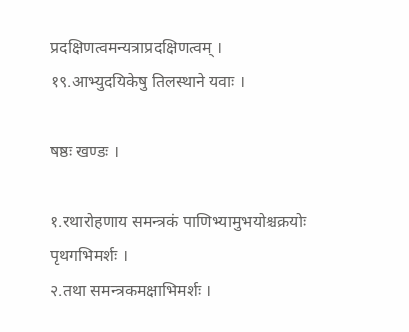प्रदक्षिणत्वमन्यत्राप्रदक्षिणत्वम् ।
१९.आभ्युदयिकेषु तिलस्थाने यवाः ।

षष्ठः खण्डः ।

१.रथारोहणाय समन्त्रकं पाणिभ्यामुभयोश्चक्रयोः पृथगभिमर्शः ।
२.तथा समन्त्रकमक्षाभिमर्शः ।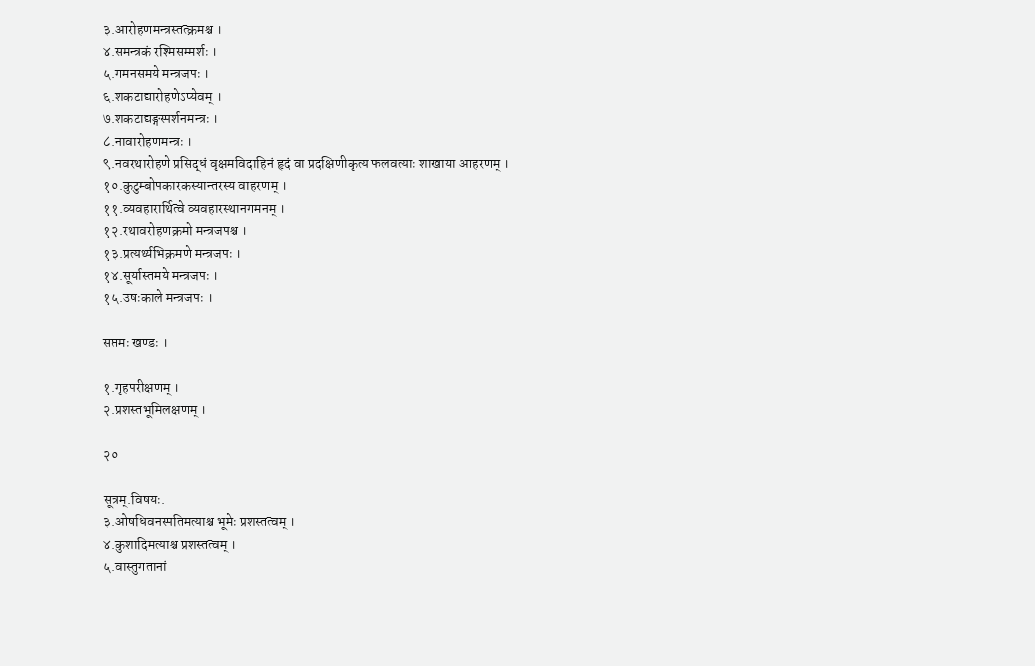३.आरोहणमन्त्रस्तत्क्रमश्च ।
४.समन्त्रकं रश्मिसम्मर्शः ।
५.गमनसमये मन्त्रजपः ।
६.शकटाद्यारोहणेऽप्येवम् ।
७.शकटाद्यङ्गस्पर्शनमन्त्रः ।
८.नावारोहणमन्त्रः ।
९.नवरथारोहणे प्रसिद्धं वृक्षमविदाहिनं हृदं वा प्रदक्षिणीकृत्य फलवत्याः शाखाया आहरणम् ।
१०.कुटुम्बोपकारकस्यान्तरस्य वाहरणम् ।
११.व्यवहारार्थित्वे व्यवहारस्थानगमनम् ।
१२.रथावरोहणक्रमो मन्त्रजपश्च ।
१३.प्रत्यर्थ्यभिक्रमणे मन्त्रजपः ।
१४.सूर्यास्तमये मन्त्रजपः ।
१५.उषःकाले मन्त्रजपः ।

सप्तमः खण्डः ।

१.गृहपरीक्षणम् ।
२.प्रशस्तभूमिलक्षणम् ।

२०

सूत्रम्.विषयः.
३.ओषधिवनस्पतिमत्याश्च भूमेः प्रशस्तत्वम् ।
४.कुशादिमत्याश्च प्रशस्तत्वम् ।
५.वास्तुगतानां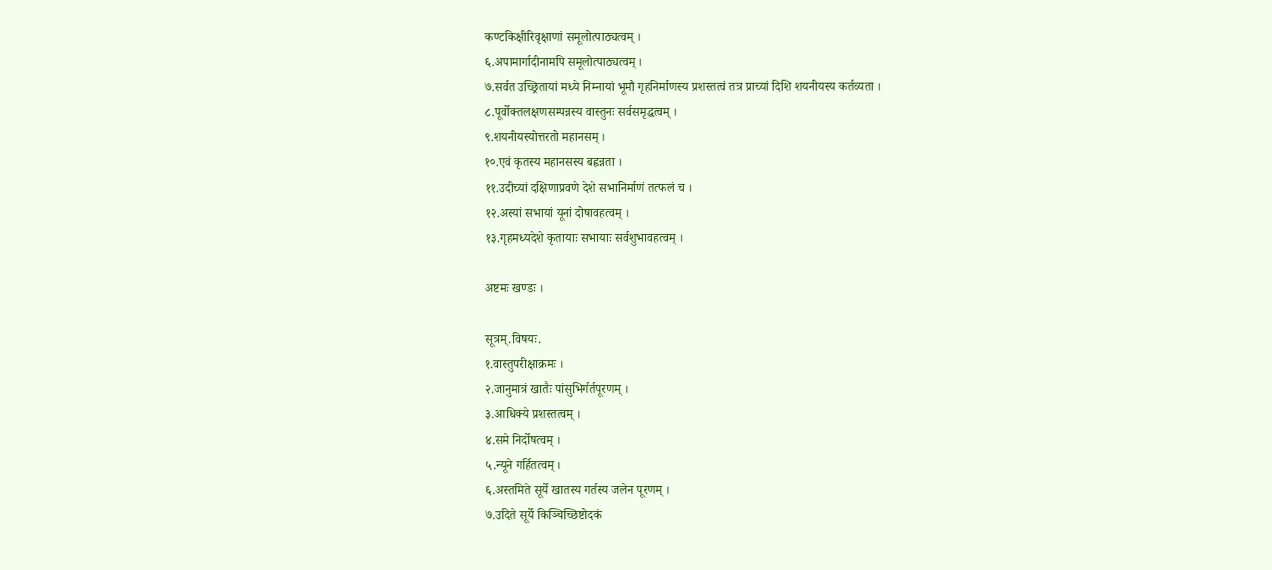कण्टकिक्षीरिवृक्षाणां समूलोत्पाठ्यत्वम् ।
६.अपामार्गादीनामपि समूलोत्पाठ्यत्वम् ।
७.सर्वत उच्छ्रितायां मध्ये निम्नायां भूमौ गृहनिर्माणस्य प्रशस्तत्वं तत्र प्राच्यां दिशि शयनीयस्य कर्तव्यता ।
८.पूर्वोक्तलक्षणसम्पन्नस्य वास्तुनः सर्वसमृद्धत्वम् ।
९.शयनीयस्योत्तरतो महानसम् ।
१०.एवं कृतस्य महानसस्य बह्वन्नता ।
११.उदीच्यां दक्षिणाप्रवणे देशे सभानिर्माणं तत्फलं च ।
१२.अस्यां सभायां यूनां दोषावहत्वम् ।
१३.गृहमध्यदेशे कृतायाः सभायाः सर्वशुभावहत्वम् ।

अष्टमः खण्डः ।

सूत्रम्.विषयः.
१.वास्तुपरीक्षाक्रमः ।
२.जानुमात्रं खातैः पांसुभिर्गर्तपूरणम् ।
३.आधिक्ये प्रशस्तत्वम् ।
४.समे निर्दोषत्वम् ।
५.न्यूने गर्हितत्वम् ।
६.अस्तमिते सूर्ये खातस्य गर्तस्य जलेन पूरणम् ।
७.उदिते सूर्ये किञ्चिच्छिष्टोदकं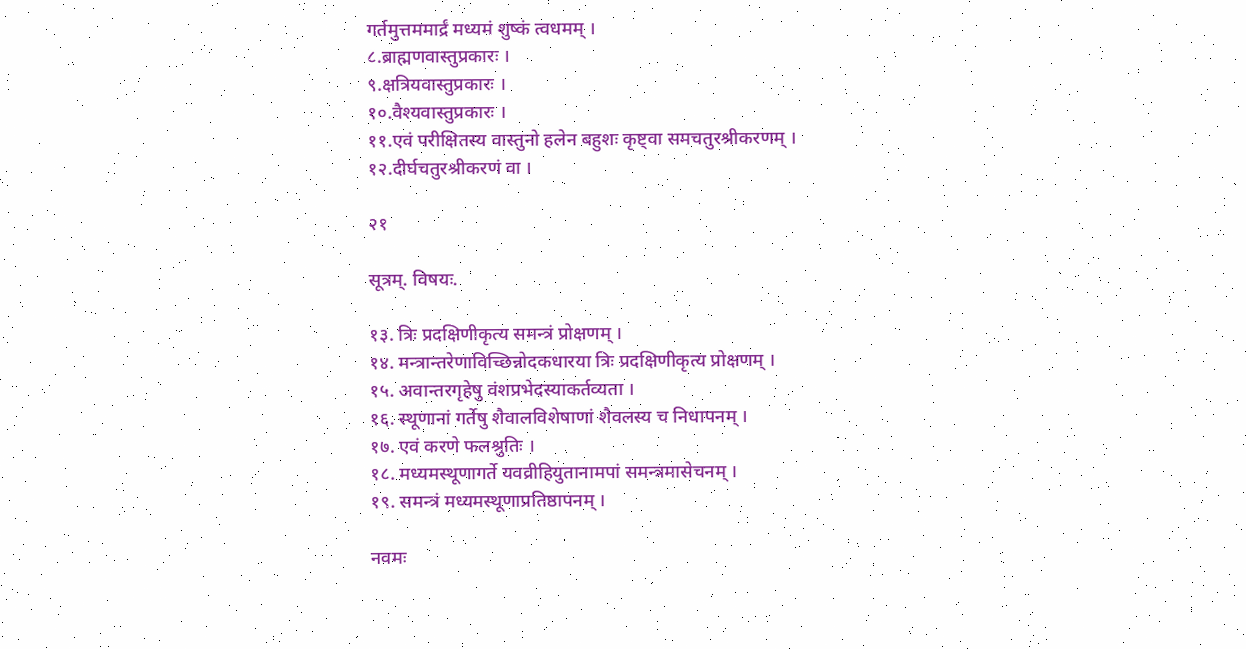गर्तमुत्तममार्द्रं मध्यमं शुष्कं त्वधमम् ।
८.ब्राह्मणवास्तुप्रकारः ।
९.क्षत्रियवास्तुप्रकारः ।
१०.वैश्यवास्तुप्रकारः ।
११.एवं परीक्षितस्य वास्तुनो हलेन बहुशः कृष्ट्वा समचतुरश्रीकरणम् ।
१२.दीर्घचतुरश्रीकरणं वा ।

२१

सूत्रम्. विषयः.

१३. त्रिः प्रदक्षिणीकृत्य समन्त्रं प्रोक्षणम् ।
१४. मन्त्रान्तरेणाविच्छिन्नोदकधारया त्रिः प्रदक्षिणीकृत्य प्रोक्षणम् ।
१५. अवान्तरगृहेषु वंशप्रभेदस्याकर्तव्यता ।
१६. स्थूणानां गर्तेषु शैवालविशेषाणां शैवलस्य च निधापनम् ।
१७. एवं करणे फलश्रुतिः ।
१८. मध्यमस्थूणागर्ते यवव्रीहियुतानामपां समन्त्रमासेचनम् ।
१९. समन्त्रं मध्यमस्थूणाप्रतिष्ठापनम् ।

नवमः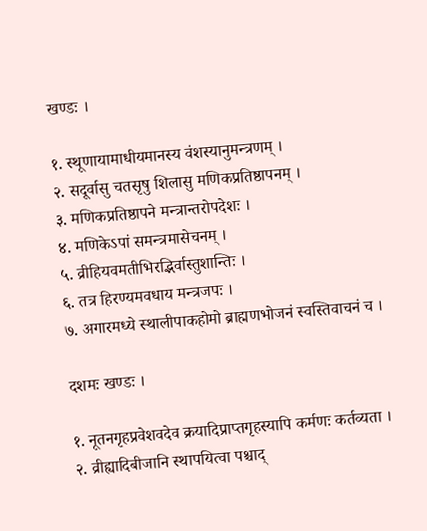खण्डः ।

१. स्थूणायामाधीयमानस्य वंशस्यानुमन्त्रणम् ।
२. सदूर्वासु चतसृषु शिलासु मणिकप्रतिष्ठापनम् ।
३. मणिकप्रतिष्ठापने मन्त्रान्तरोपदेशः ।
४. मणिकेऽपां समन्त्रमासेचनम् ।
५. व्रीहियवमतीभिरद्भिर्वास्तुशान्तिः ।
६. तत्र हिरण्यमवधाय मन्त्रजपः ।
७. अगारमध्ये स्थालीपाकहोमो ब्राह्मणभोजनं स्वस्तिवाचनं च ।

दशमः खण्डः ।

१. नूतनगृहप्रवेशवदेव क्रयादिप्राप्तगृहस्यापि कर्मणः कर्तव्यता ।
२. व्रीह्यादिबीजानि स्थापयित्वा पश्चाद्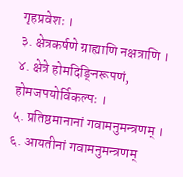गृहप्रवेशः ।
३. क्षेत्रकर्षणे ग्राह्याणि नक्षत्राणि ।
४. क्षेत्रे होमदिङ्निरूपणं, होमजपयोर्विकल्पः ।
५. प्रतिष्ठमानानां गवामनुमन्त्रणम् ।
६. आयतीनां गवामनुमन्त्रणम्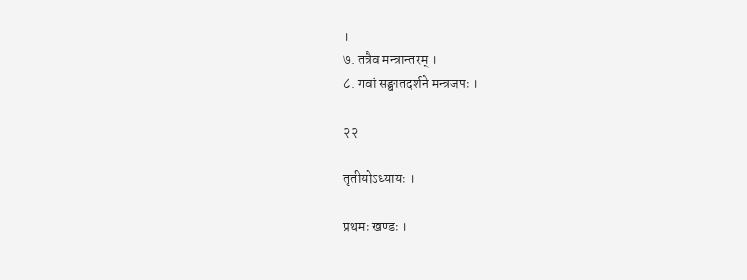।
७. तत्रैव मन्त्रान्तरम् ।
८. गवां सङ्घातदर्शने मन्त्रजपः ।

२२

तृतीयोऽध्यायः ।

प्रथमः खण्डः ।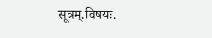सूत्रम्.विषयः.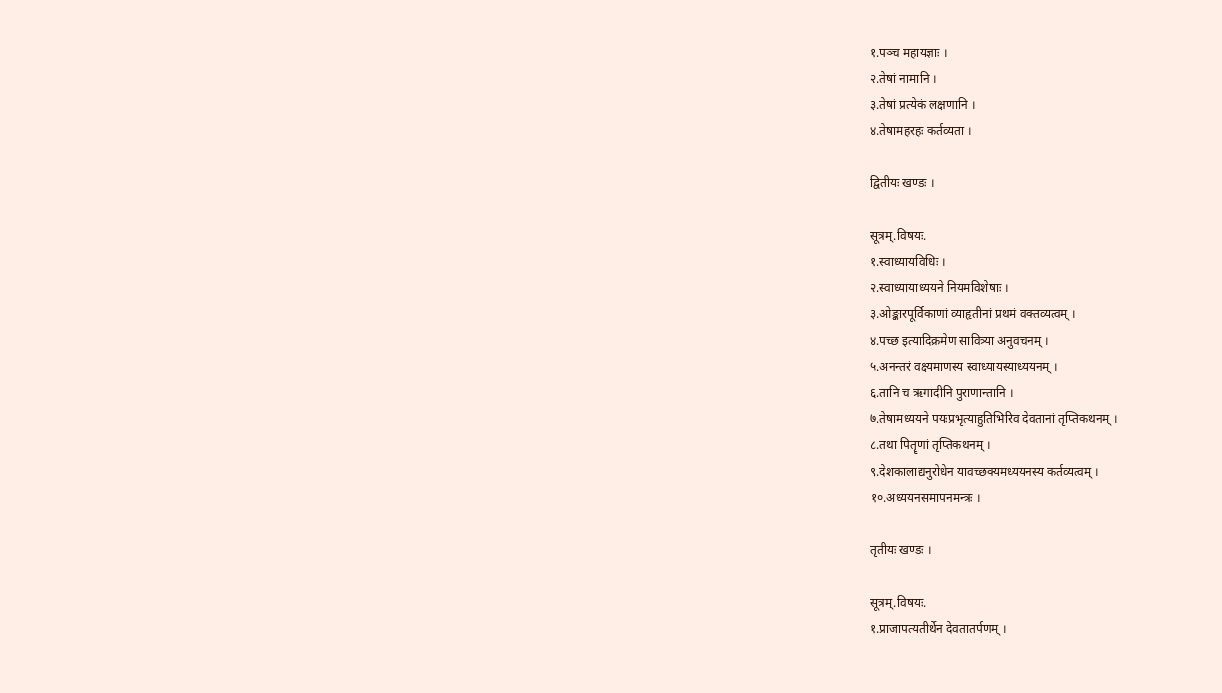१.पञ्च महायज्ञाः ।
२.तेषां नामानि ।
३.तेषां प्रत्येकं लक्षणानि ।
४.तेषामहरहः कर्तव्यता ।

द्वितीयः खण्डः ।

सूत्रम्.विषयः.
१.स्वाध्यायविधिः ।
२.स्वाध्यायाध्ययने नियमविशेषाः ।
३.ओङ्कारपूर्विकाणां व्याहृतीनां प्रथमं वक्तव्यत्वम् ।
४.पच्छ इत्यादिक्रमेण सावित्र्या अनुवचनम् ।
५.अनन्तरं वक्ष्यमाणस्य स्वाध्यायस्याध्ययनम् ।
६.तानि च ऋगादीनि पुराणान्तानि ।
७.तेषामध्ययने पयःप्रभृत्याहुतिभिरिव देवतानां तृप्तिकथनम् ।
८.तथा पितॄणां तृप्तिकथनम् ।
९.देशकालाद्यनुरोधेन यावच्छक्यमध्ययनस्य कर्तव्यत्वम् ।
१०.अध्ययनसमापनमन्त्रः ।

तृतीयः खण्डः ।

सूत्रम्.विषयः.
१.प्राजापत्यतीर्थेन देवतातर्पणम् ।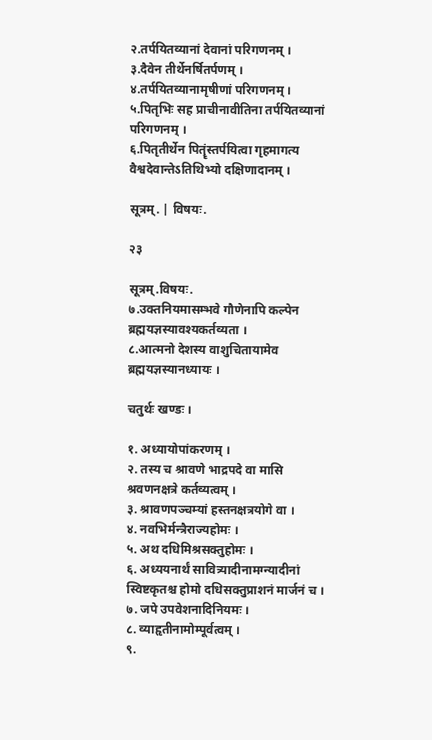२.तर्पयितव्यानां देवानां परिगणनम् ।
३.दैवेन तीर्थेनर्षितर्पणम् ।
४.तर्पयितव्यानामृषीणां परिगणनम् ।
५.पितृभिः सह प्राचीनावीतिना तर्पयितव्यानां परिगणनम् ।
६.पितृतीर्थेन पितॄंस्तर्पयित्वा गृहमागत्य वैश्वदेवान्तेऽतिथिभ्यो दक्षिणादानम् ।

सूत्रम्. | विषयः.

२३

सूत्रम्.विषयः.
७.उक्तनियमासम्भवे गौणेनापि कल्पेन ब्रह्मयज्ञस्यावश्यकर्तव्यता ।
८.आत्मनो देशस्य वाशुचितायामेव ब्रह्मयज्ञस्यानध्यायः ।

चतुर्थः खण्डः ।

१. अध्यायोपांकरणम् ।
२. तस्य च श्रावणे भाद्रपदे वा मासि श्रवणनक्षत्रे कर्तव्यत्वम् ।
३. श्रावणपञ्चम्यां हस्तनक्षत्रयोगे वा ।
४. नवभिर्मन्त्रैराज्यहोमः ।
५. अथ दधिमिश्रसक्तुहोमः ।
६. अध्ययनार्थं सावित्र्यादीनामग्न्यादीनां स्विष्टकृतश्च होमो दधिसक्तुप्राशनं मार्जनं च ।
७. जपे उपवेशनादिनियमः ।
८. व्याहृतीनामोम्पूर्वत्वम् ।
९.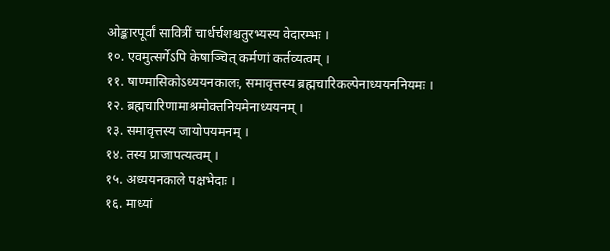ओङ्कारपूर्वां सावित्रीं चार्धर्चशश्चतुरभ्यस्य वेदारम्भः ।
१०. एवमुत्सर्गेऽपि केषाञ्चित् कर्मणां कर्तव्यत्वम् ।
११. षाण्मासिकोऽध्ययनकालः, समावृत्तस्य ब्रह्मचारिकल्पेनाध्ययननियमः ।
१२. ब्रह्मचारिणामाश्रमोक्तनियमेनाध्ययनम् ।
१३. समावृत्तस्य जायोपयमनम् ।
१४. तस्य प्राजापत्यत्वम् ।
१५. अध्ययनकाले पक्षभेदाः ।
१६. माध्यां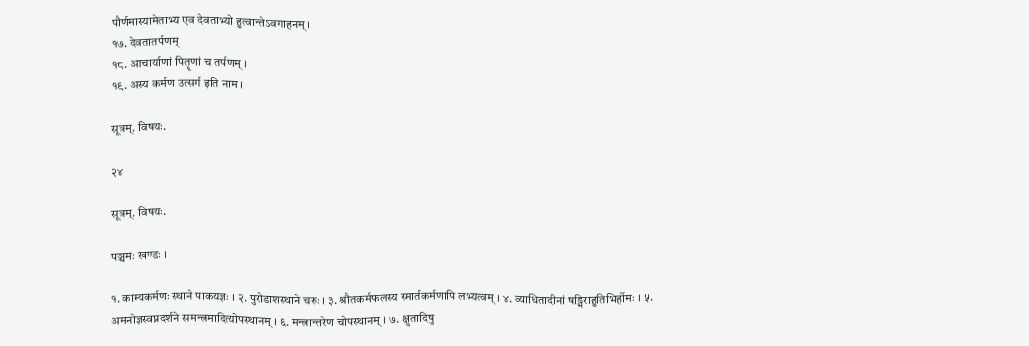पौर्णमास्यामेताभ्य एव देवताभ्यो हुत्वान्तेऽवगाहनम्।
१७. देवतातर्पणम्
१८. आचार्याणां पितॄणां च तर्पणम् ।
१९. अस्य कर्मण उत्सर्ग इति नाम ।

सूत्रम्. विषयः.

२४

सूत्रम्. विषयः.

पञ्चमः खण्डः ।

१. काम्यकर्मणः स्थाने पाकयज्ञः । २. पुरोडाशस्थाने चरुः । ३. श्रौतकर्मफलस्य स्मार्तकर्मणापि लभ्यत्वम् । ४. व्याधितादीनां षड्भिराहुतिभिर्होमः । ५. अमनोज्ञस्वप्नदर्शने समन्त्रमादित्योपस्थानम् । ६. मन्त्रान्तरेण चोपस्थानम् । ७. क्षुतादिषु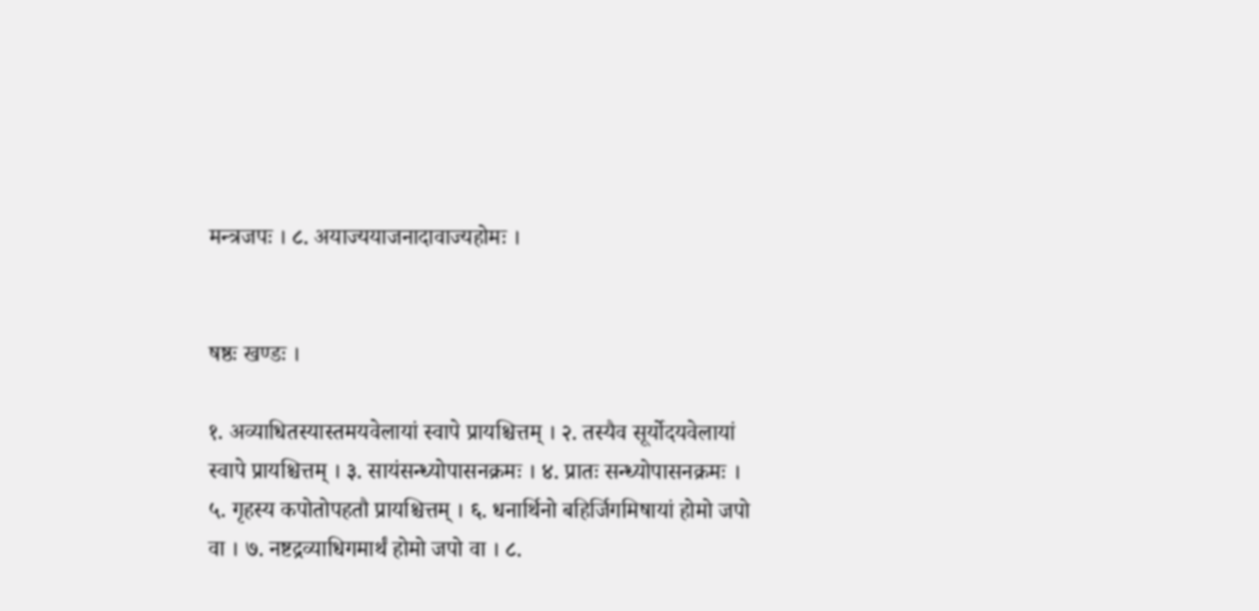मन्त्रजपः । ८. अयाज्ययाजनादावाज्यहोमः ।


षष्ठः खण्डः ।

१. अव्याधितस्यास्तमयवेलायां स्वापे प्रायश्चित्तम् । २. तस्यैव सूर्योदयवेलायां स्वापे प्रायश्चित्तम् । ३. सायंसन्ध्योपासनक्रमः । ४. प्रातः सन्ध्योपासनक्रमः । ५. गृहस्य कपोतोपहतौ प्रायश्चित्तम् । ६. धनार्थिनो बहिर्जिगमिषायां होमो जपो वा । ७. नष्टद्रव्याधिगमार्थं होमो जपो वा । ८.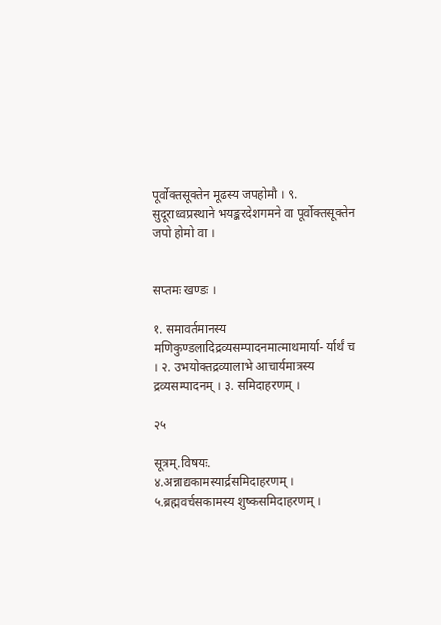पूर्वोक्तसूक्तेन मूढस्य जपहोमौ । ९. सुदूराध्वप्रस्थाने भयङ्करदेशगमने वा पूर्वोक्तसूक्तेन जपो होमो वा ।


सप्तमः खण्डः ।

१. समावर्तमानस्य मणिकुण्डलादिद्रव्यसम्पादनमात्माथमार्या- र्यार्थं च । २. उभयोक्तद्रव्यालाभे आचार्यमात्रस्य द्रव्यसम्पादनम् । ३. समिदाहरणम् ।

२५

सूत्रम्.विषयः.
४.अन्नाद्यकामस्यार्द्रसमिदाहरणम् ।
५.ब्रह्मवर्चसकामस्य शुष्कसमिदाहरणम् ।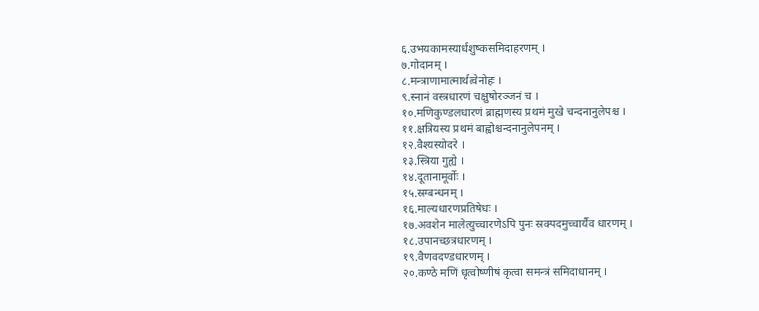६.उभयकामस्यार्धशुष्कसमिदाहरणम् ।
७.गोदानम् ।
८.मन्त्राणामात्मार्थत्वेनोहः ।
९.स्नानं वस्त्रधारणं चक्षुषोरञ्जनं च ।
१०.मणिकुण्डलधारणं ब्राह्मणस्य प्रथमं मुखे चन्दनानुलेपश्च ।
११.क्षत्रियस्य प्रथमं बाह्वोश्चन्दनानुलेपनम् ।
१२.वैश्यस्योदरे ।
१३.स्त्रिया गुह्ये ।
१४.दूतानामूर्वोः ।
१५.स्रग्बन्धनम् ।
१६.माल्यधारणप्रतिषेधः ।
१७.अवशेन मालेत्युच्चारणेऽपि पुनः स्रक्पदमुच्चार्यैव धारणम् ।
१८.उपानच्छत्रधारणम् ।
१९.वैणवदण्डधारणम् ।
२०.कण्ठे मणिं धृत्वोष्णीषं कृत्वा समन्त्रं समिदाधानम् ।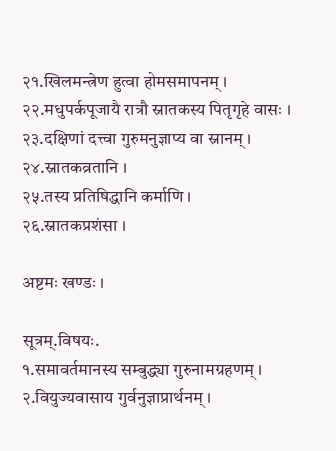२१.खिलमन्त्रेण हुत्वा होमसमापनम् ।
२२.मधुपर्कपूजायै रात्रौ स्नातकस्य पितृगृहे वासः ।
२३.दक्षिणां दत्त्वा गुरुमनुज्ञाप्य वा स्नानम् ।
२४.स्नातकव्रतानि ।
२५.तस्य प्रतिषिद्धानि कर्माणि ।
२६.स्नातकप्रशंसा ।

अष्टमः खण्डः ।

सूत्रम्.विषयः.
१.समावर्तमानस्य सम्बुद्ध्या गुरुनामग्रहणम् ।
२.वियुज्यवासाय गुर्वनुज्ञाप्रार्थनम् ।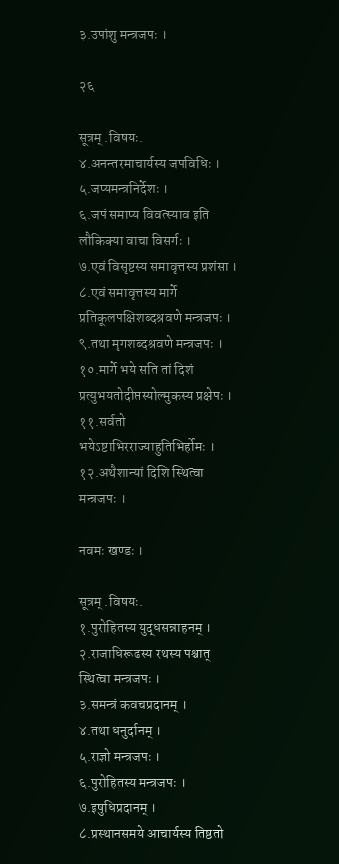३.उपांशु मन्त्रजपः ।

२६

सूत्रम् .विषयः.
४.अनन्तरमाचार्यस्य जपविधिः ।
५.जप्यमन्त्रनिर्देशः ।
६.जपं समाप्य विवत्स्याव इति लौकिक्या वाचा विसर्गः ।
७.एवं विसृष्टस्य समावृत्तस्य प्रशंसा ।
८.एवं समावृत्तस्य मार्गे प्रतिकूलपक्षिशब्दश्रवणे मन्त्रजपः ।
९.तथा मृगशब्दश्रवणे मन्त्रजपः ।
१०.मार्गे भये सति तां दिशं प्रत्युभयतोदीप्तस्योल्मुकस्य प्रक्षेपः ।
११.सर्वतो भयेऽष्टाभिरराज्याहुतिभिर्होमः ।
१२.अथैशान्यां दिशि स्थित्वा मन्त्रजपः ।

नवमः खण्डः ।

सूत्रम् .विषयः.
१.पुरोहितस्य युद्धसन्नाहनम् ।
२.राजाधिरूढस्य रथस्य पश्चात् स्थित्वा मन्त्रजपः ।
३.समन्त्रं कवचप्रदानम् ।
४.तथा धनुर्दानम् ।
५.राज्ञो मन्त्रजपः ।
६.पुरोहितस्य मन्त्रजपः ।
७.इषुधिप्रदानम् ।
८.प्रस्थानसमये आचार्यस्य तिष्ठतो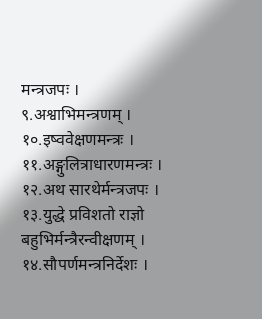मन्त्रजपः ।
९.अश्वाभिमन्त्रणम् ।
१०.इष्ववेक्षणमन्त्रः ।
११.अङ्गुलित्राधारणमन्त्रः ।
१२.अथ सारथेर्मन्त्रजपः ।
१३.युद्धे प्रविशतो राज्ञो बहुभिर्मन्त्रैरन्वीक्षणम् ।
१४.सौपर्णमन्त्रनिर्देशः ।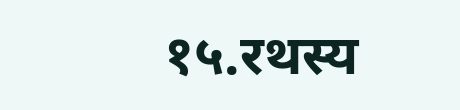१५.रथस्य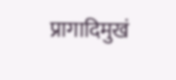प्रागादिमुखं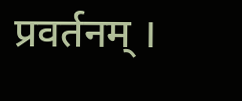प्रवर्तनम् ।